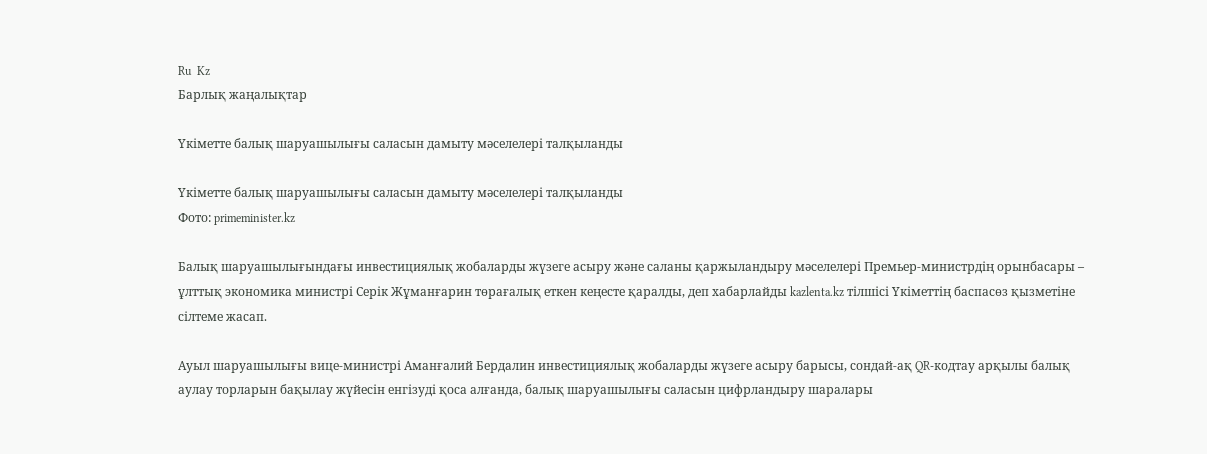Ru  Kz
Барлық жаңалықтар

Үкіметте балық шаруашылығы саласын дамыту мәселелері талқыланды

Үкіметте балық шаруашылығы саласын дамыту мәселелері талқыланды
Фото: primeminister.kz

Балық шаруашылығындағы инвестициялық жобаларды жүзеге асыру және саланы қаржыландыру мәселелері Премьер-министрдің орынбасары – ұлттық экономика министрі Серік Жұманғарин төрағалық еткен кеңесте қаралды, деп хабарлайды kazlenta.kz тілшісі Үкіметтің баспасөз қызметіне сілтеме жасап.

Ауыл шаруашылығы вице-министрі Аманғалий Бердалин инвестициялық жобаларды жүзеге асыру барысы, сондай-ақ QR-кодтау арқылы балық аулау торларын бақылау жүйесін енгізуді қоса алғанда, балық шаруашылығы саласын цифрландыру шаралары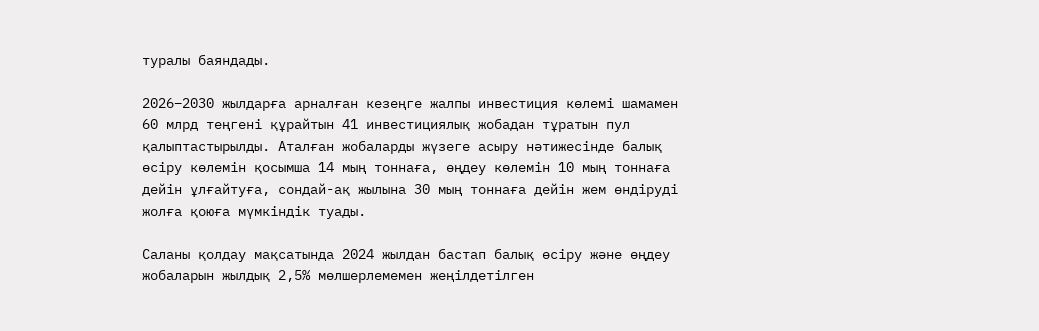туралы баяндады.

2026–2030 жылдарға арналған кезеңге жалпы инвестиция көлемі шамамен 60 млрд теңгені құрайтын 41 инвестициялық жобадан тұратын пул қалыптастырылды. Аталған жобаларды жүзеге асыру нәтижесінде балық өсіру көлемін қосымша 14 мың тоннаға, өңдеу көлемін 10 мың тоннаға дейін ұлғайтуға, сондай-ақ жылына 30 мың тоннаға дейін жем өндіруді жолға қоюға мүмкіндік туады.

Саланы қолдау мақсатында 2024 жылдан бастап балық өсіру және өңдеу жобаларын жылдық 2,5% мөлшерлемемен жеңілдетілген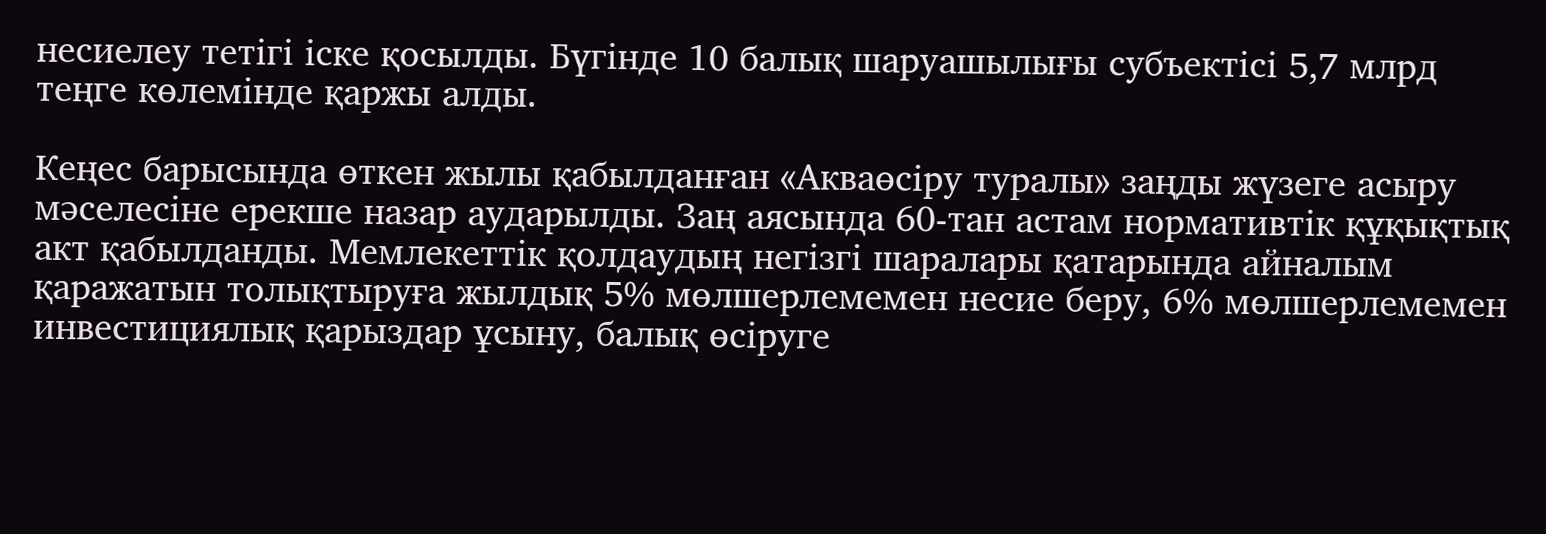несиелеу тетігі іске қосылды. Бүгінде 10 балық шаруашылығы субъектісі 5,7 млрд теңге көлемінде қаржы алды.

Кеңес барысында өткен жылы қабылданған «Акваөсіру туралы» заңды жүзеге асыру мәселесіне ерекше назар аударылды. Заң аясында 60-тан астам нормативтік құқықтық акт қабылданды. Мемлекеттік қолдаудың негізгі шаралары қатарында айналым қаражатын толықтыруға жылдық 5% мөлшерлемемен несие беру, 6% мөлшерлемемен инвестициялық қарыздар ұсыну, балық өсіруге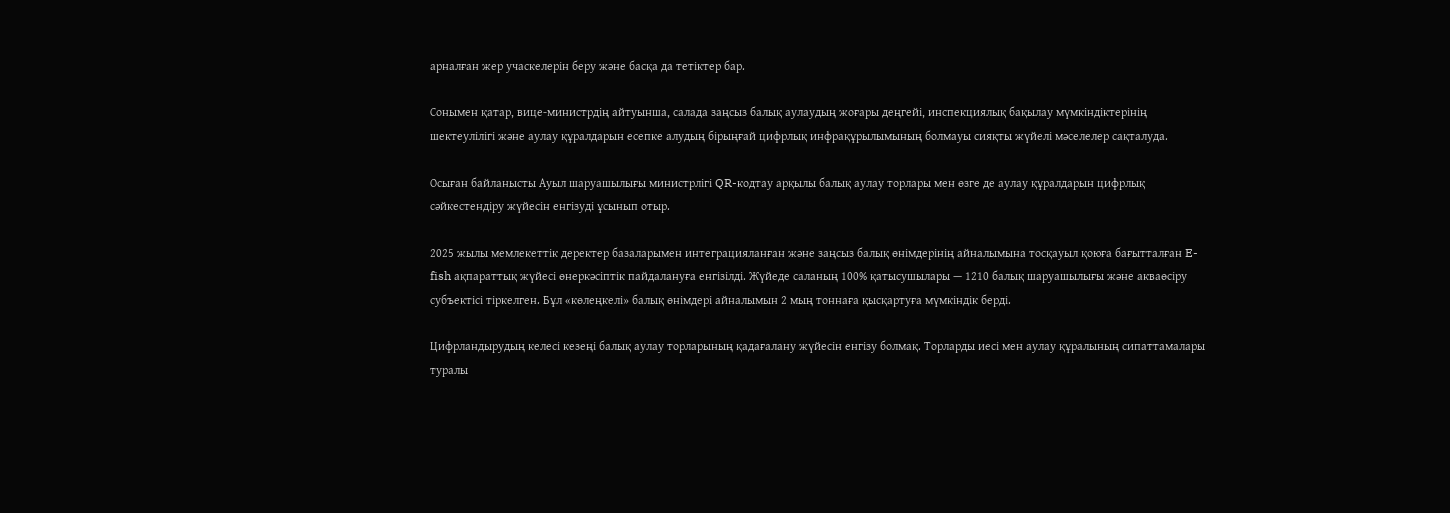арналған жер учаскелерін беру және басқа да тетіктер бар.

Сонымен қатар, вице-министрдің айтуынша, салада заңсыз балық аулаудың жоғары деңгейі, инспекциялық бақылау мүмкіндіктерінің шектеулілігі және аулау құралдарын есепке алудың бірыңғай цифрлық инфрақұрылымының болмауы сияқты жүйелі мәселелер сақталуда.

Осыған байланысты Ауыл шаруашылығы министрлігі QR-кодтау арқылы балық аулау торлары мен өзге де аулау құралдарын цифрлық сәйкестендіру жүйесін енгізуді ұсынып отыр.

2025 жылы мемлекеттік деректер базаларымен интеграцияланған және заңсыз балық өнімдерінің айналымына тосқауыл қоюға бағытталған E-fish ақпараттық жүйесі өнеркәсіптік пайдалануға енгізілді. Жүйеде саланың 100% қатысушылары — 1210 балық шаруашылығы және акваөсіру субъектісі тіркелген. Бұл «көлеңкелі» балық өнімдері айналымын 2 мың тоннаға қысқартуға мүмкіндік берді.

Цифрландырудың келесі кезеңі балық аулау торларының қадағалану жүйесін енгізу болмақ. Торларды иесі мен аулау құралының сипаттамалары туралы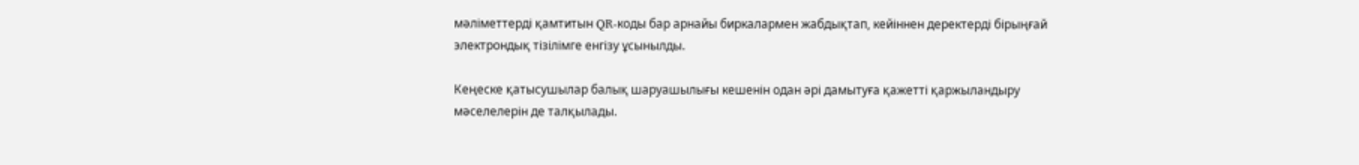мәліметтерді қамтитын QR-коды бар арнайы биркалармен жабдықтап, кейіннен деректерді бірыңғай электрондық тізілімге енгізу ұсынылды.

Кеңеске қатысушылар балық шаруашылығы кешенін одан әрі дамытуға қажетті қаржыландыру мәселелерін де талқылады.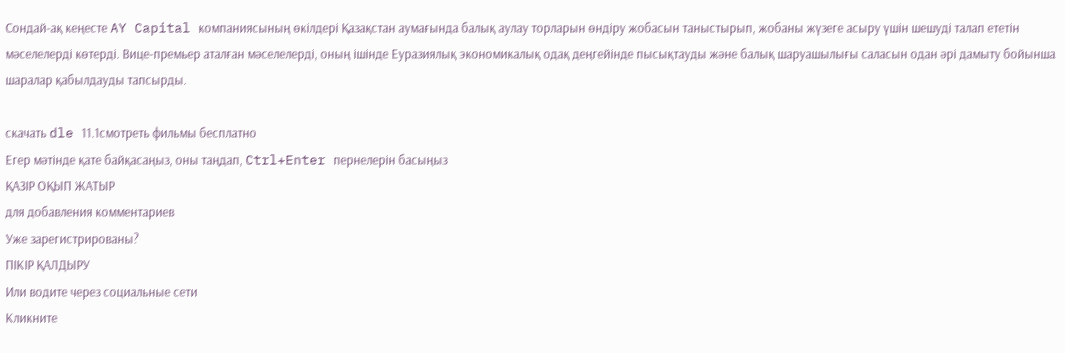Сондай-ақ кеңесте AY Capital компаниясының өкілдері Қазақстан аумағында балық аулау торларын өндіру жобасын таныстырып, жобаны жүзеге асыру үшін шешуді талап ететін мәселелерді көтерді. Вице-премьер аталған мәселелерді, оның ішінде Еуразиялық экономикалық одақ деңгейінде пысықтауды және балық шаруашылығы саласын одан әрі дамыту бойынша шаралар қабылдауды тапсырды.

скачать dle 11.1смотреть фильмы бесплатно
Егер мәтінде қате байқасаңыз, оны таңдап, Ctrl+Enter пернелерін басыңыз
ҚАЗІР ОҚЫП ЖАТЫР
для добавления комментариев
Уже зарегистрированы?
ПІКІР ҚАЛДЫРУ
Или водите через социальные сети
Кликните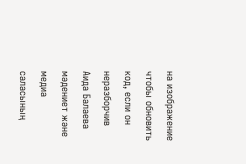на изображение чтобы обновить код, если он неразборчив
Аида Балаева мәдениет және медиа саласының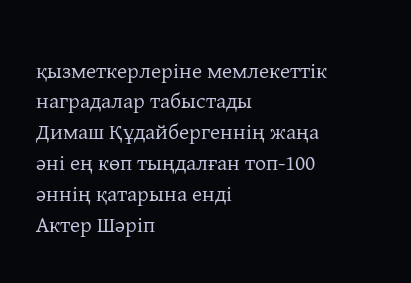қызметкерлеріне мемлекеттік наградалар табыстады
Димаш Құдайбергеннің жаңа әні ең көп тыңдалған топ-100 әннің қатарына енді
Актер Шәріп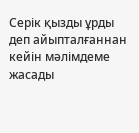Серік қызды ұрды деп айыпталғаннан кейін мәлімдеме жасады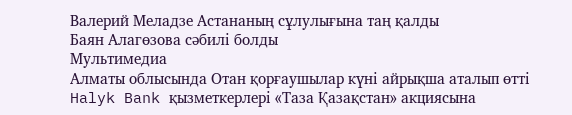Валерий Меладзе Астананың сұлулығына таң қалды
Баян Алагөзова сәбилі болды
Мультимедиа
Алматы облысында Отан қорғаушылар күні айрықша аталып өтті
Halyk Bank қызметкерлері «Таза Қазақстан» акциясына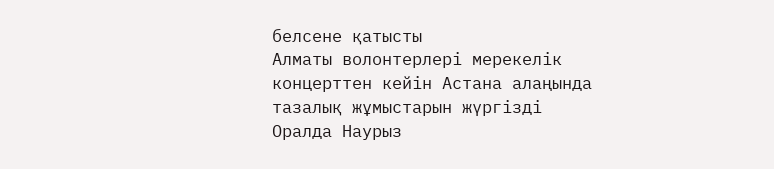белсене қатысты
Алматы волонтерлері мерекелік концерттен кейін Астана алаңында тазалық жұмыстарын жүргізді
Оралда Наурыз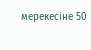мерекесіне 50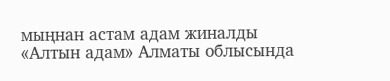мыңнан астам адам жиналды
«Алтын адам» Алматы облысында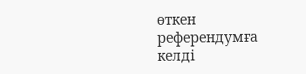өткен референдумға келді